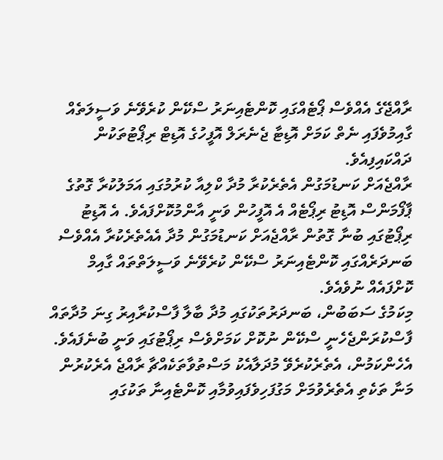ރާއްޖޭގެ އެއްވެސް ޕޯޓެއްގައި ކޮންޓެއިނަރު ސްކޭން ކުރެވޭނެ ވަސީލަތެއް ގާއިމުވެފައި ނެތް ކަމަށް އޮޑިޓާ ޖެނެރަލް އޮފީހުގެ އޮޑިޓް ރިޕޯޓުތަކުން ދައްކައިފިއެވެ.
ރާއްޖެއަށް ކަނޑުމަގުން އެތެރެކުރާ މުދާ ކްލިއާ ކުރުމުގައި އަމަލުކުރާ ގޮތުގެ ޕާފޯމަންސް އޮޑިޓު ރިޕޯޓެއް އެ އޮފީހުން ވަނީ އާންމުކޮށްފައެވެ. އެ އޮޑިޓު ރިޕޯޓުގައި ބުނާ ގޮތުން ރާއްޖެއަށް ކަނޑުމަގުން މުދާ އެއެތެރެކުރާ އެއްވެސް ބަނދަރެއްގައި ކޮންޓެއިނަރު ސްކޭން ކުރެވޭނެ ވަސީލަތްތައް ގާއިމް ކޮށްފައެއް ނުވެއެވެ.
މިކަމުގެ ސަބަބުން، ބަނދަރުތަކުގައި މުދާ ބާލާ ފާސްކުރާއިރު ގިނަ މުދާތައް ފާސްކުރަންޖެހެނީ ސްކޭން ނުކޮށް ކަމަށްވެސް ރިޕޯޓުގައި ވަނީ ބުނެފައެވެ.
އެހެންކަމުން، އެތެރެކުރެވޭ މުދަލާއެކު މަސްތުވާތަކެއްޗާ ރާއްޖެ އެރެކުރުން މަނާ ތަކެތި އެތެރެވުމަށް މަގުފަހިވެފައިވުމާއި ކޮންޓެއިނާ ތަކުގައި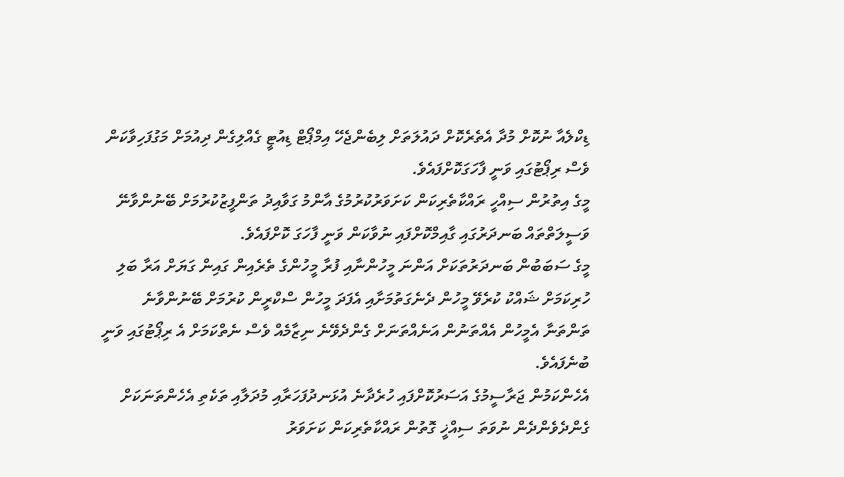ޑިކްލެއާ ނުކޮށް މުދާ އެތެރެކޮށް ދައުލަތަށް ލިބެންޖެހޭ އިމްޕޯޓް ޑިއުޓީ ގެއްލިގެން ދިއުމަށް މަގުފަހިވާކަން ވެސް ރިޕޯޓުގައި ވަނީ ފާހަގަކޮށްފައެވެ.
މީގެ އިތުރުން ސިއްހީ ރައްކާތެރިކަން ކަށަވަރުކުރުމުގެ އާންމު ގަވާއިދު ތަންފީޒުކުރުމަށް ބޭނުންވާނޭ ވަސީލަތްތައް ބަނދަރުގައި ގާއިމްކޮށްފައި ނުވާކަން ވަނީ ފާހަގަ ކޮށްފައެވެ.
މީގެ ސަބަބުން ބަނދަރުތަކަށް އަންނަ މީހުންނާއި ފުރާ މީހުންގެ ތެރެއިން ގައިން ގަޔަށް އަރާ ބަލި ހުރިކަމަށް ޝައްކު ކުރެވޭ މީހުން ދެނެގަތުމަށާއި އެފަދަ މީހުން ސްކްރީން ކުރުމަށް ބޭނުންވާނެ ތަންތަނާ އެމީހުން އެއްތަނުން އަނެއްތަނަށް ގެންދެވޭނެ ނިޒާމެއް ވެސް ނެތްކަމަށް އެ ރިޕޯޓުގައި ވަނީ ބުނެފައެވެ.
އެހެންކަމުން ޖަރާސީމުގެ އަސަރުކޮށްފައި ހުރެދާނެ އުޅަނދުފަހަރާއި މުދަލާއި ތަކެތި އެހެންތަނަކަށް ގެންދެވެންދެން ނުވަތަ ސިއްޚީ ގޮތުން ރައްކާތެރިކަން ކަށަވަރު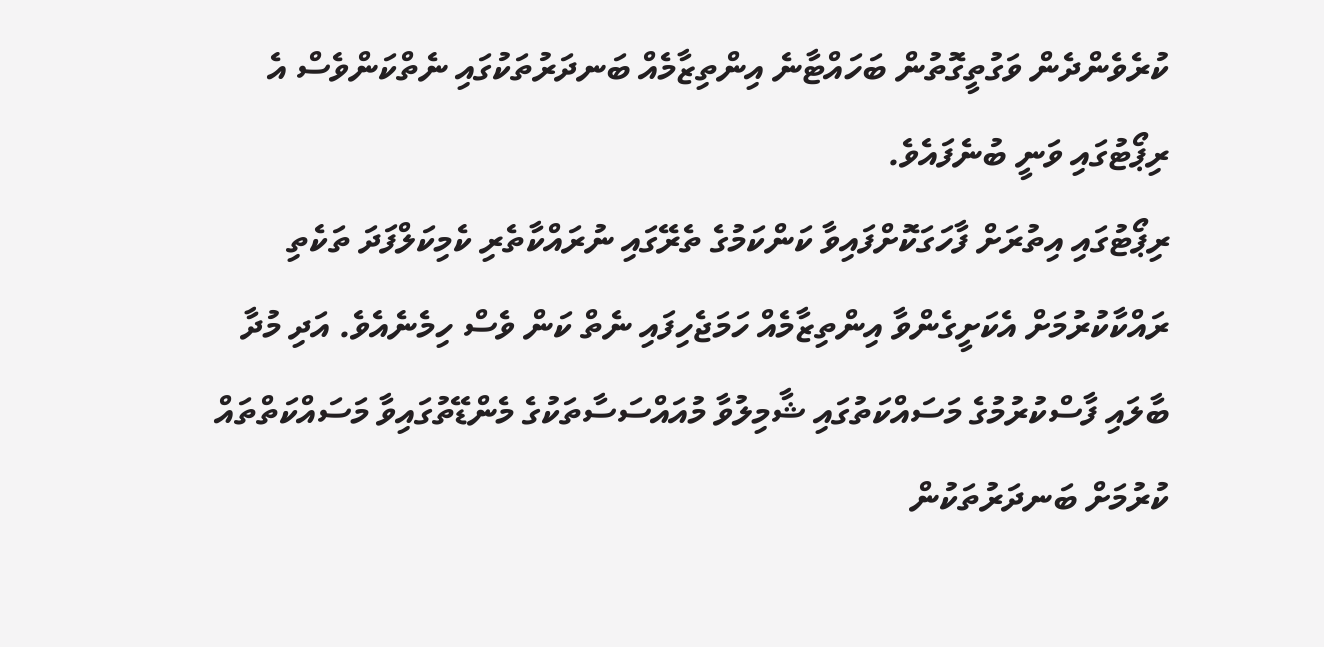ކުރެވެންދެން ވަގުތީގޮތުން ބަހައްޓާނެ އިންތިޒާމެއް ބަނދަރުތަކުގައި ނެތްކަންވެސް އެ ރިޕޯޓުގައި ވަނީ ބުނެފައެވެ.
ރިޕޯޓުގައި އިތުރަށް ފާހަގަކޮށްފައިވާ ކަންކަމުގެ ތެރޭގައި ނުރައްކާތެރި ކެމިކަލްފަދަ ތަކެތި ރައްކާކުރުމަށް އެކަށީގެންވާ އިންތިޒާމެއް ހަމަޖެހިފައި ނެތް ކަން ވެސް ހިމެނެއެވެ. އަދި މުދާ ބާލައި ފާސްކުރުމުގެ މަސައްކަތުގައި ޝާމިލުވާ މުއައްސަސާތަކުގެ މެންޑޭތުގައިވާ މަސައްކަތްތައް ކުރުމަށް ބަނދަރުތަކުން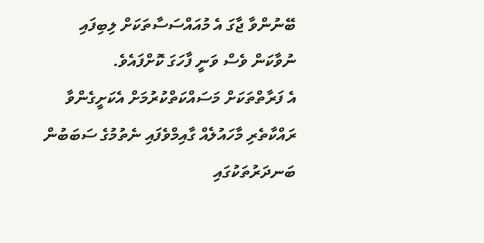ބޭނުންވާ ޖާގަ އެ މުއައްސަސާތަކަށް ލިބިފައި ނުވާކަން ވެސް ވަނީ ފާހަގަ ކޮށްފައެވެ.
އެ ފަރާތްތަކަށް މަސައްކަތްކުރުމަށް އެކަށީގެންވާ ރައްކާތެރި މާހައުލެއް ގާއިމްވެފައި ނެތުމުގެ ސަބަބުން ބަނދަރުތަކުގައި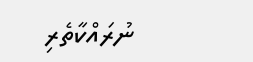ނުރައްކާތެރި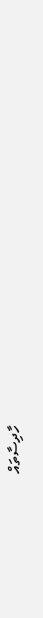ހާދިސާތައް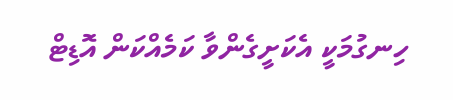ހިނގުމަކީ އެކަށީގެންވާ ކަމެއްކަން އޮޑިޓް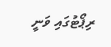ރިޕޯޓުގައި ވަނީ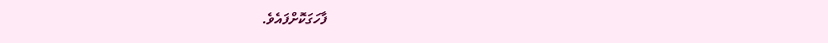ފާހަގަކޮށްފައެވެ.